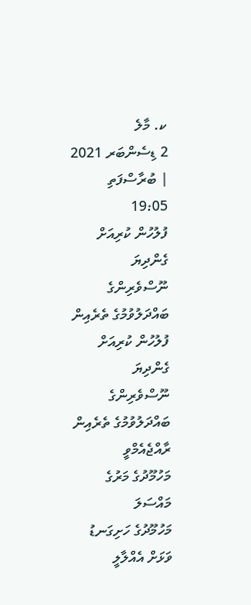ކ. މާލެ
2 ޑިސެންބަރ 2021 | ބުރާސްފަތި 19:05
ފުލުހުން ކުރިއަށް ގެންދިޔަ ނޫސްވެރިންގެ ބައްދަލުވުމުގެ ތެރެއިން
ފުލުހުން ކުރިއަށް ގެންދިޔަ ނޫސްވެރިންގެ ބައްދަލުވުމުގެ ތެރެއިން
ރާއްޖެއެމްވީ
މަހުމޫދުގެ މަރުގެ މައްސަލަ
މަހުމޫދުގެ ހަށިގަނޑު ވަޅަށް އެއްލާލީ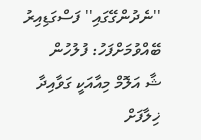''ނެދުންގޭގައި'' ފަސްގަޑިއިރު ބޭއްވުމަށްފަހު: ފުލުހުން
ޝާ އަލޮމް މިއާއަކީ ގަވާއިދާ ޚިލާފަށް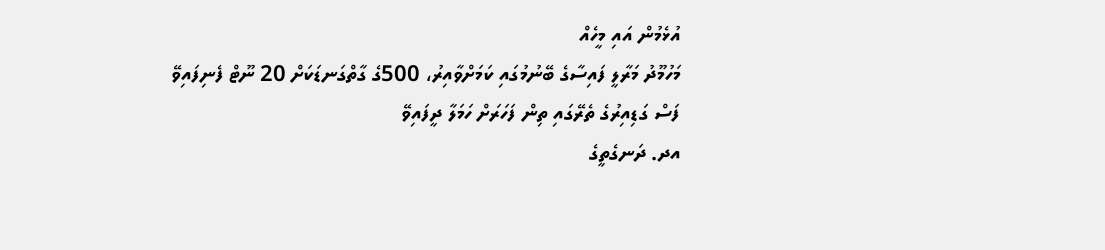އުޅެމުން އައި މީހެއް
މަހުމޫދު މަރާލީ ފައިސާގެ ބޭނުމުގައި ކަމަށްވާއިރު، 500ގެ ގާތްގަނޑަކަށް 20 ނޫޓް ފެނިފައިވޭ
ފަސް ގަޑިއިރުގެ ތެރޭގައި ތިން ފަހަރަށް ހަމަލާ ދީފައިވޭ
އދ. ދަނގެތީގެ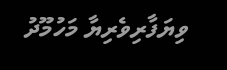ވިޔަފާރިވެރިޔާ މަހުމޫދު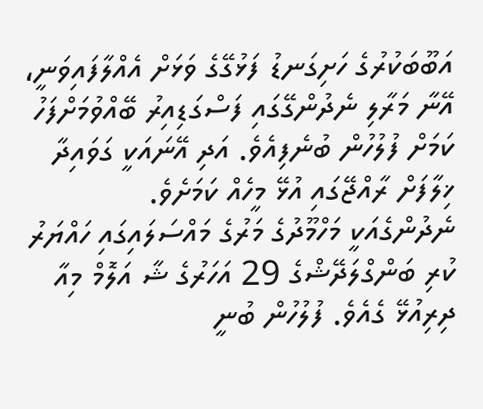އަބޫބަކުރުގެ ހަށިގަނޑު ފަޅުގޭގެ ވަޅަށް އެއްލާފައިވަނީ، އޭނާ މަރާލި ނެދުންގޭގައި ފަސްގަޑިއިރު ބޭއްވުމަށްފަހު ކަމަށް ފުލުހުން ބުނެފިއެވެ. އަދި އޭނައަކީ ގަވައިދާ ޚިލާފަށް ރާއްޖޭގައި އުޅޭ މީހެއް ކަމަށެވެ.
ނެދުންގެއަކީ މަހްމޫދުގެ މަރުގެ މައްސަލައިގައި ހައްޔަރު ކުރި ބަންގްލަދޭޝްގެ 29 އަހަރުގެ ޝާ އަލޮމް މިއާ ދިރިއުޅޭ ގެއެވެ. ފުލުހުން ބުނީ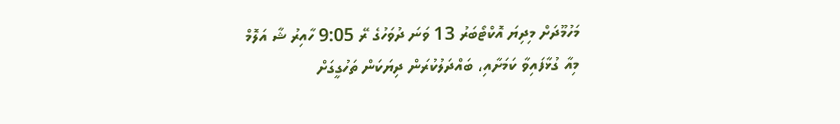މަހުމޫދަށް މިދިޔަ އޮކްޓޯބަރު 13 ވަނަ ދުވަހުގެ ރޭ 9:05 ހާއިރު ޝާ އަލޮމް މިއާ ގުޅާފައިވާ ކަމަށާއި، ބައްދަލުކުރަން ދިޔަކަން ތަހުގީގަށް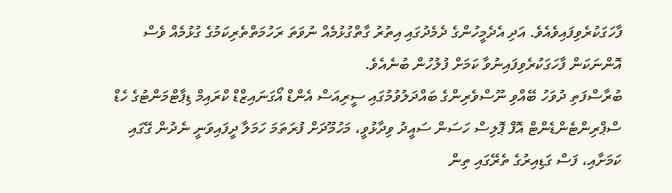ފާހަގަކުރެވިފައިވެއެވެ. އަދި އެދެމީހުންގެ ދެމެދުގައި އިތުރު ގާތްގުޅުމެއް ނުވަތަ ރަހުމަތްތެރިކަމުގެ ގުޅުމެއް ވެސް އޮންނަކަން ފާހަގަކުރެވިފައިނުވާ ކަމަށް ފުލުހުން ބުނެއެވެ.
ބުރާސްފަތި ދުވަހު ބޭއްވި ނޫސްވެރިންގެ ބައްދަލުވުމުގައި ސީރިއަސް އެންޑް އޯގަނައިޒްޑް ކްރައިމް ޑިޕާޓްމަންޓުގެ ހެޑް ސްޕްރިންޓެންޑެންޓް އޮފް ޕޮލިސް ހަސަން ސައީދު ވިދާޅުވީ، މަހުމޫދަށް ފުރަތަމަ ހަމަލާ ދީފައިވަނީ ނެދުން ގޭގައި ކަމަށާއި، ފަސް ގަޑިއިރުގެ ތެރޭގައި ތިން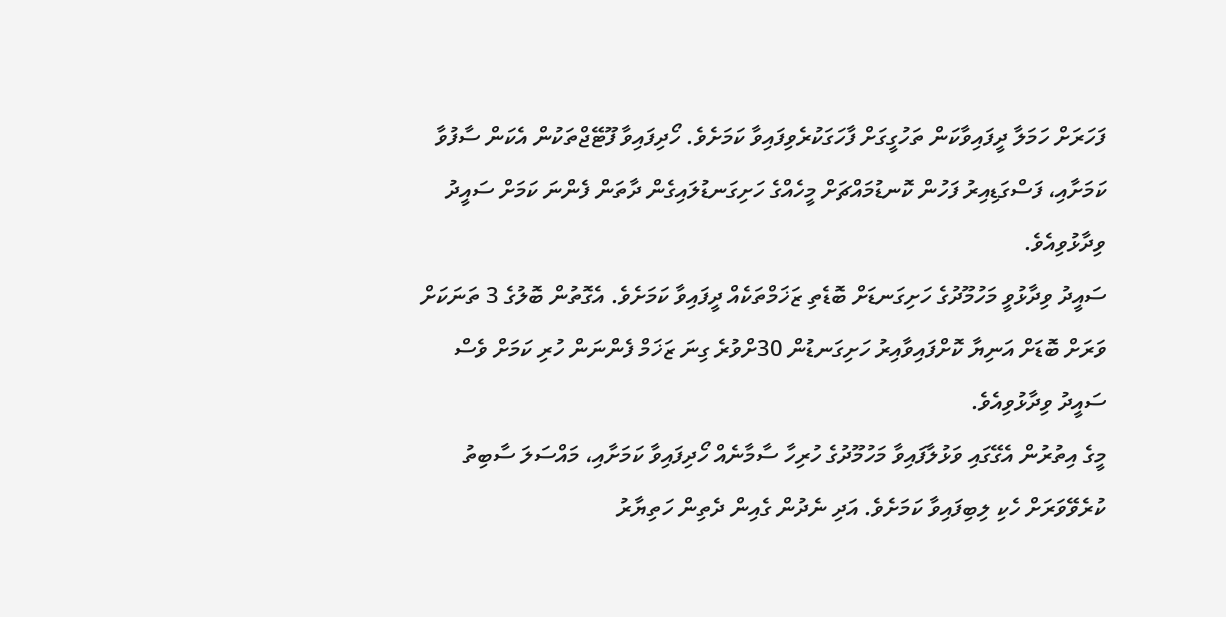ފަހަރަށް ހަމަލާ ދީފައިވާކަން ތަހުގީގަށް ފާހަގަކުރެވިފައިވާ ކަމަށެވެ. ހޯދިފައިވާ ފޫޓޭޖްތަކުން އެކަން ސާފުވާ ކަމަށާއި، ފަސްގަޑިއިރު ފަހުން ކޮނޑުމައްޗަށް މީހެއްގެ ހަށިގަނޑުލައިގެން ދާތަން ފެންނަ ކަމަށް ސައީދު ވިދާޅުވިއެވެ.
ސައީދު ވިދާޅުވީ މަހުމޫދުގެ ހަށިގަނޑަށް ބޮޑެތި ޒަޚަމްތަކެއް ދީފައިވާ ކަމަށެވެ. އެގޮތުން ބޮލުގެ 3 ތަނަކަށް ވަރަށް ބޮޑަށް އަނިޔާ ކޮށްފައިވާއިރު ހަށިގަނޑުން 30ށްވުރެ ގިނަ ޒަޚަމް ފެންނަން ހުރި ކަމަށް ވެސް ސައީދު ވިދާޅުވިއެވެ.
މީގެ އިތުރުން އެގޭގައި ވަޅުލާފައިވާ މަހުމޫދުގެ ހުރިހާ ސާމާނެއް ހޯދިފައިވާ ކަމަށާއި، މައްސަލަ ސާބިތު ކުރެވޭވަރަށް ހެކި ލިބިފައިވާ ކަމަށެވެ. އަދި ނެދުން ގެއިން ދެތިން ހަތިޔާރު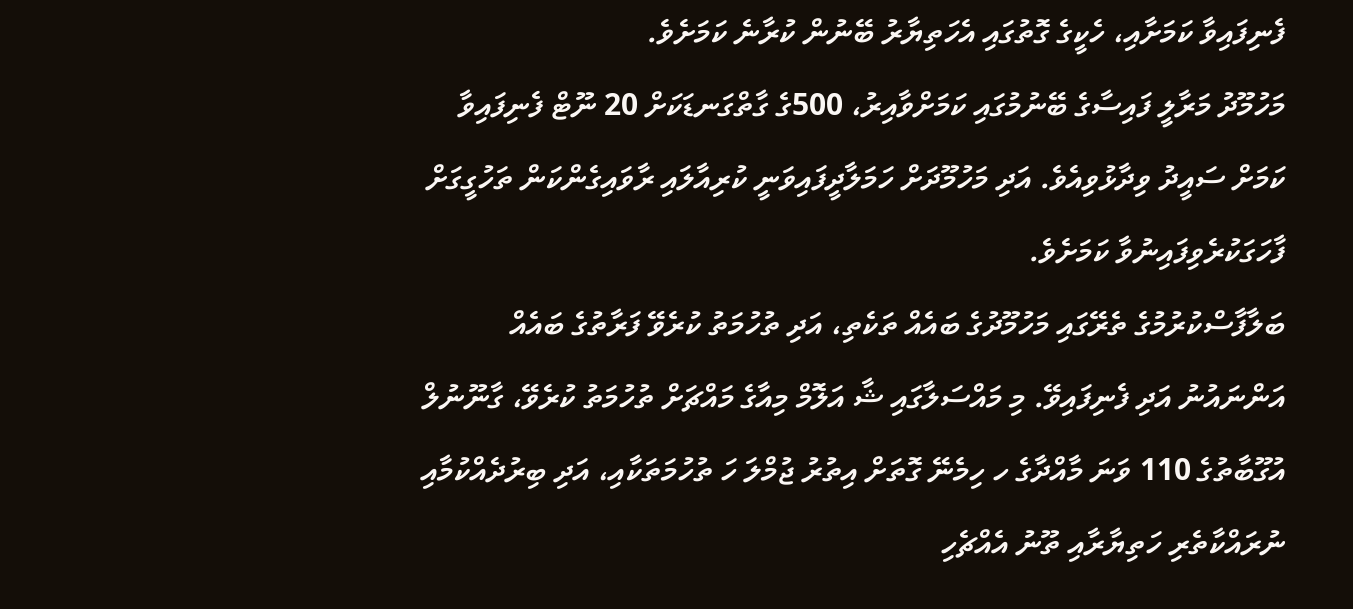ފެނިފައިވާ ކަމަށާއި، ހެކީގެ ގޮތުގައި އެހަތިޔާރު ބޭނުން ކުރާނެ ކަމަށެވެ.
މަހުމޫދު މަރާލީ ފައިސާގެ ބޭނުމުގައި ކަމަށްވާއިރު، 500ގެ ގާތްގަނޑަކަށް 20 ނޫޓް ފެނިފައިވާ ކަމަށް ސައީދު ވިދާޅުވިއެވެ. އަދި މަހުމޫދަށް ހަމަލާދީފައިވަނީ ކުރިއާލައި ރާވައިގެންކަން ތަހުގީގަށް ފާހަގަކުރެވިފައިނުވާ ކަމަށެވެ.
ބަލާފާސްކުރުމުގެ ތެރޭގައި މަހުމޫދުގެ ބައެއް ތަކެތި، އަދި ތުހުމަތު ކުރެވޭ ފަރާތުގެ ބައެއް އަންނައުނު އަދި ފެނިފައިވޭ. މި މައްސަލާގައި ޝާ އަލޮމް މިއާގެ މައްޗަށް ތުހުމަތު ކުރެވޭ، ގާނޫނުލް އުގޫބާތުގެ 110 ވަނަ މާއްދާގެ ހ ހިމެނޭ ގޮތަށް އިތުރު ޖުމްލަ ހަ ތުހުމަތަކާއި، އަދި ބިރުދެއްކުމާއި ނުރައްކާތެރި ހަތިޔާރާއި ތޫނު އެއްޗެހި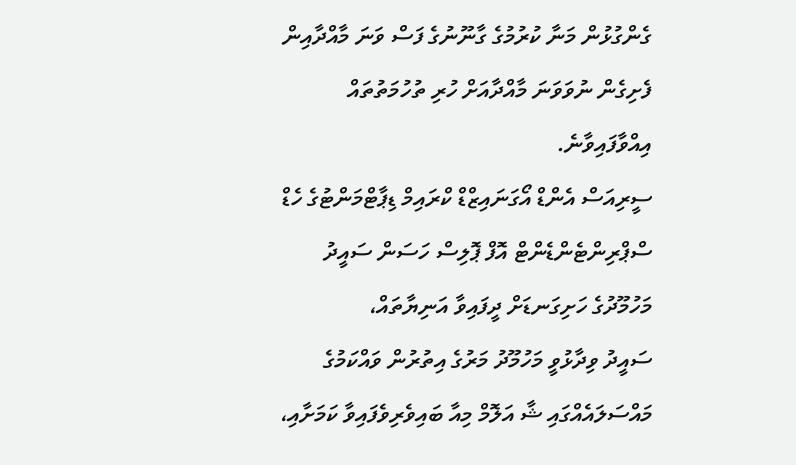ގެންގުޅުން މަނާ ކުރުމުގެ ގާނޫނުގެ ފަސް ވަނަ މާއްދާއިން ފެށިގެން ނުވަވަނަ މާއްދާއަށް ހުރި ތުހުމަތުތައް އިއްވާފައިވާނެ.
ސީރިއަސް އެންޑް އޯގަނައިޒްޑް ކްރައިމް ޑިޕާޓްމަންޓުގެ ހެޑް ސްޕްރިންޓެންޑެންޓް އޮފް ޕޮލިސް ހަސަން ސައީދު
މަހުމޫދުގެ ހަށިގަނޑަށް ދީފައިވާ އަނިޔާތައް،
ސައީދު ވިދާޅުވީ މަހުމޫދު މަރުގެ އިތުރުން ވައްކަމުގެ މައްސަލައެއްގައި ޝާ އަލޮމް މިއާ ބައިވެރިވެފައިވާ ކަމަށާއި،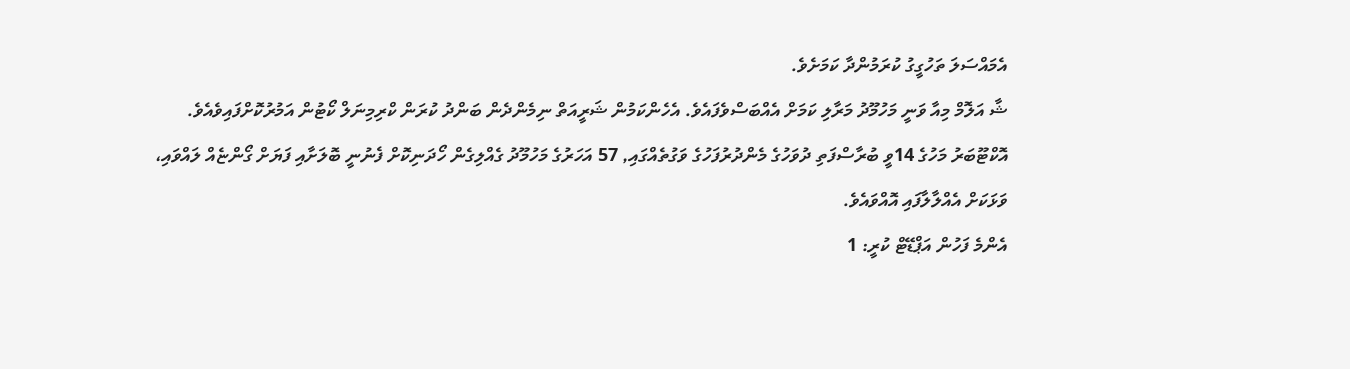އެމައްސަލަ ތަހުގީގު ކުރަމުންދާ ކަމަށެވެ.
ޝާ އަލޮމް މިއާ ވަނީ މަހުމޫދު މަރާލި ކަމަށް އެއްބަސްވެފައެވެ. އެހެންކަމުން ޝަރީއަތް ނިމެންދެން ބަންދު ކުރަން ކްރިމިނަލް ކޯޓުން އަމުރުކޮށްފައިވެއެވެ.
އޮކްޓޫބަރު މަހުގެ 14ވީ ބުރާސްފަތި ދުވަހުގެ މެންދުރުފަހުގެ ވަގުތެއްގައި, 57 އަހަރުގެ މަހުމޫދު ގެއްލިގެން ހޯދަނިކޮށް ފެނުނީ ބޮލަށާއި ފަޔަށް ގޯންޏެއް ލައްވައި، ވަޅަކަށް އެއްލާލާފައި އޮއްވައެވެ.
އެންމެ ފަހުން އަޕްޑޭޓް ކުރީ: 1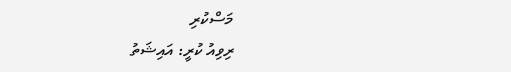މަސްކުރި
ރިވިއު ކުރީ: އައިޝަތު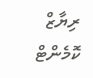ރިޔާޒް
ކޮމެންޓް